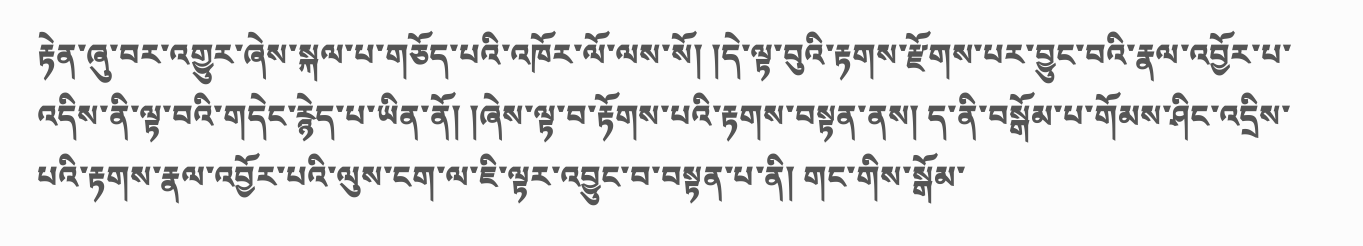རྟེན་ཞུ་བར་འགྱུར་ཞེས་སྐལ་པ་གཅོད་པའི་འཁོར་ལོ་ལས་སོ། །དེ་ལྟ་བུའི་རྟགས་རྫོགས་པར་བྱུང་བའི་རྣལ་འབྱོར་པ་འདིས་ནི་ལྟ་བའི་གདེང་རྙེད་པ་ཡིན་ནོ། །ཞེས་ལྟ་བ་རྟོགས་པའི་རྟགས་བསྟན་ནས། ད་ནི་བསྒོམ་པ་གོམས་ཤིང་འདྲིས་པའི་རྟགས་རྣལ་འབྱོར་པའི་ལུས་ངག་ལ་ཇི་ལྟར་འབྱུང་བ་བསྟན་པ་ནི། གང་གིས་སྒོམ་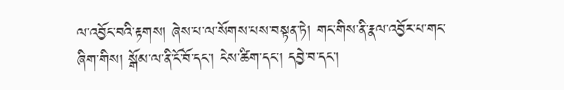ལ་འབྱོང་བའི་རྟགས། ཞེས་པ་ལ་སོགས་པས་བསྟན་ཏེ། གང་གིས་ནི་རྣལ་འབྱོར་པ་གང་ཞིག་གིས། སྒོམ་ལ་ནི་ངོ་བོ་དང་། ངེས་ཚིག་དང་། དབྱེ་བ་དང་།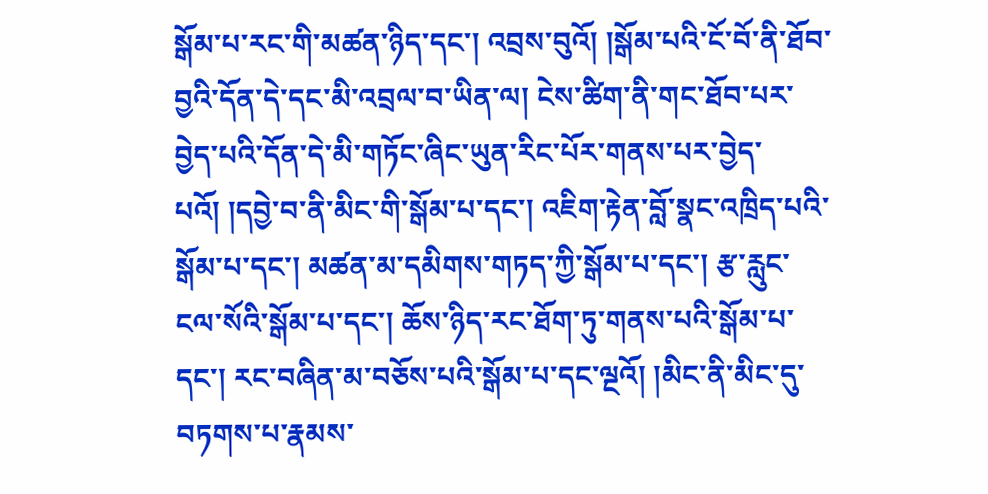སྒོམ་པ་རང་གི་མཚན་ཉིད་དང་། འབྲས་བུའོ། །སྒོམ་པའི་ངོ་བོ་ནི་ཐོབ་བྱའི་དོན་དེ་དང་མི་འབྲལ་བ་ཡིན་ལ། ངེས་ཚིག་ནི་གང་ཐོབ་པར་བྱེད་པའི་དོན་དེ་མི་གཏོང་ཞིང་ཡུན་རིང་པོར་གནས་པར་བྱེད་པའོ། །དབྱེ་བ་ནི་མིང་གི་སྒོམ་པ་དང་། འཇིག་རྟེན་བློ་སྣང་འཁྲིད་པའི་སྒོམ་པ་དང་། མཚན་མ་དམིགས་གཏད་ཀྱི་སྒོམ་པ་དང་། རྩ་རླུང་ངལ་སོའི་སྒོམ་པ་དང་། ཆོས་ཉིད་རང་ཐོག་ཏུ་གནས་པའི་སྒོམ་པ་དང་། རང་བཞིན་མ་བཅོས་པའི་སྒོམ་པ་དང་ལྔའོ། །མིང་ནི་མིང་དུ་བཏགས་པ་རྣམས་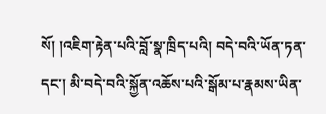སོ། །འཇིག་རྟེན་པའི་བློ་སྣ་ཁྲིད་པའི། བདེ་བའི་ཡོན་ཏན་དང་། མི་བདེ་བའི་སྐྱོན་འཆོས་པའི་སྒོམ་པ་རྣམས་ཡིན་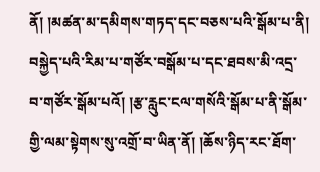ནོ། །མཚན་མ་དམིགས་གཏད་དང་བཅས་པའི་སྒོམ་པ་ནི། བསྐྱེད་པའི་རིམ་པ་གཙོར་བསྒོམ་པ་དང་ཐབས་མི་འདྲ་བ་གཙོར་སྒོམ་པའོ། །རྩ་རླུང་ངལ་གསོའི་སྒོམ་པ་ནི་སྒོམ་གྱི་ལམ་སྟེགས་སུ་འགྲོ་བ་ཡིན་ནོ། །ཆོས་ཉིད་རང་ཐོག་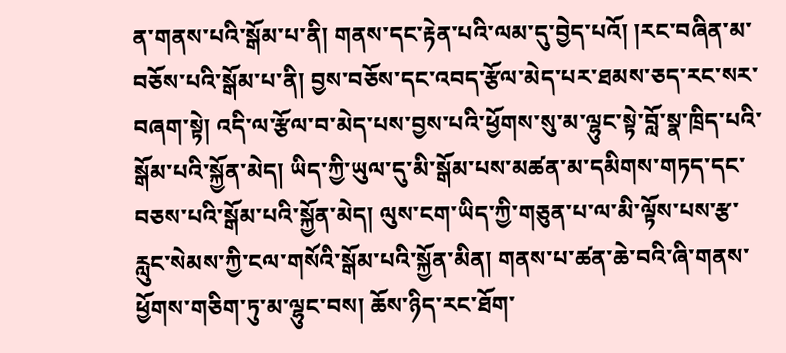ན་གནས་པའི་སྒོམ་པ་ནི། གནས་དང་རྟེན་པའི་ལམ་དུ་བྱེད་པའོ། །རང་བཞིན་མ་བཅོས་པའི་སྒོམ་པ་ནི། བྱས་བཅོས་དང་འབད་རྩོལ་མེད་པར་ཐམས་ཅད་རང་སར་བཞག་སྟེ། འདི་ལ་རྩོལ་བ་མེད་པས་བྱས་པའི་ཕྱོགས་སུ་མ་ལྷུང་སྟེ་བློ་སྣ་ཁྲིད་པའི་སྒོམ་པའི་སྐྱོན་མེད། ཡིད་ཀྱི་ཡུལ་དུ་མི་སྒོམ་པས་མཚན་མ་དམིགས་གཏད་དང་བཅས་པའི་སྒོམ་པའི་སྐྱོན་མེད། ལུས་ངག་ཡིད་ཀྱི་གཅུན་པ་ལ་མི་ལྟོས་པས་རྩ་རླུང་སེམས་ཀྱི་ངལ་གསོའི་སྒོམ་པའི་སྐྱོན་མིན། གནས་པ་ཚན་ཆེ་བའི་ཞི་གནས་ཕྱོགས་གཅིག་ཏུ་མ་ལྷུང་བས། ཆོས་ཉིད་རང་ཐོག་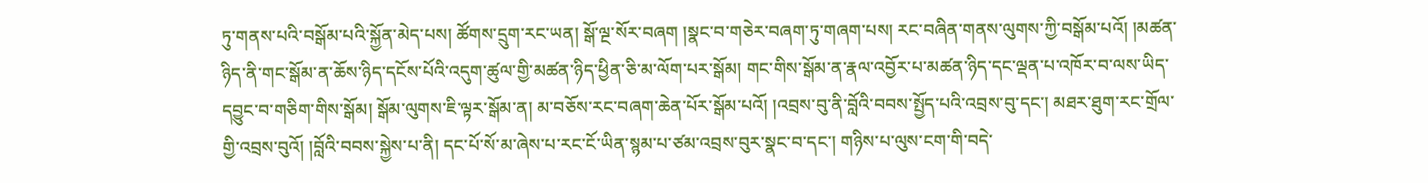ཏུ་གནས་པའི་བསྒོམ་པའི་སྐྱོན་མེད་པས། ཚོགས་དྲུག་རང་ཡན། སྒོ་ལྔ་སོར་བཞག །སྣང་བ་གཅེར་བཞག་ཏུ་གཞག་པས། རང་བཞིན་གནས་ལུགས་ཀྱི་བསྒོམ་པའོ། །མཚན་ཉིད་ནི་གང་སྒོམ་ན་ཆོས་ཉིད་དངོས་པོའི་འདུག་ཚུལ་གྱི་མཚན་ཉིད་ཕྱིན་ཅི་མ་ལོག་པར་སྒོམ། གང་གིས་སྒོམ་ན་རྣལ་འབྱོར་པ་མཚན་ཉིད་དང་ལྡན་པ་འཁོར་བ་ལས་ཡིད་དབྱུང་བ་གཅིག་གིས་སྒོམ། སྒོམ་ལུགས་ཇི་ལྟར་སྒོམ་ན། མ་བཅོས་རང་བཞག་ཆེན་པོར་སྒོམ་པའོ། །འབྲས་བུ་ནི་བློའི་བབས་སྤྱོད་པའི་འབྲས་བུ་དང་། མཐར་ཐུག་རང་གྲོལ་གྱི་འབྲས་བུའོ། །བློའི་བབས་སྐྱེས་པ་ནི། དང་པོ་སོ་མ་ཞེས་པ་རང་ངོ་ཡིན་སྙམ་པ་ཙམ་འབྲས་བུར་སྣང་བ་དང་། གཉིས་པ་ལུས་ངག་གི་བདེ་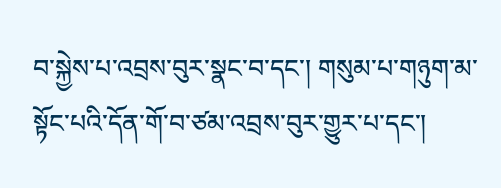བ་སྐྱེས་པ་འབྲས་བུར་སྣང་བ་དང་། གསུམ་པ་གཉུག་མ་སྟོང་པའི་དོན་གོ་བ་ཙམ་འབྲས་བུར་གྱུར་པ་དང་།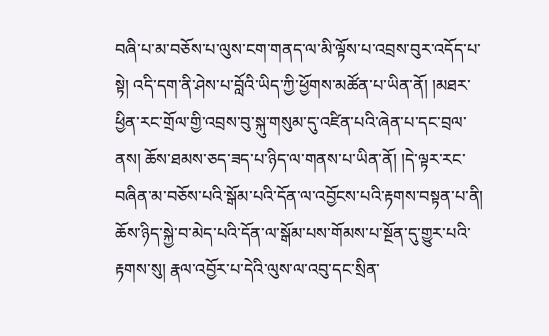བཞི་པ་མ་བཅོས་པ་ལུས་ངག་གནད་ལ་མི་ལྟོས་པ་འབྲས་བུར་འདོད་པ་སྟེ། འདི་དག་ནི་ཤེས་པ་བློའི་ཡིད་ཀྱི་ཕྱོགས་མཚོན་པ་ཡིན་ནོ། །མཐར་ཕྱིན་རང་གྲོལ་གྱི་འབྲས་བུ་སྐུ་གསུམ་དུ་འཛིན་པའི་ཞེན་པ་དང་བྲལ་ནས། ཆོས་ཐམས་ཅད་ཟད་པ་ཉིད་ལ་གནས་པ་ཡིན་ནོ། །དེ་ལྟར་རང་བཞིན་མ་བཅོས་པའི་སྒོམ་པའི་དོན་ལ་འབྱོངས་པའི་རྟགས་བསྟན་པ་ནི། ཆོས་ཉིད་སྐྱེ་བ་མེད་པའི་དོན་ལ་སྒོམ་པས་གོམས་པ་སྔོན་དུ་གྱུར་པའི་རྟགས་སུ། རྣལ་འབྱོར་པ་དེའི་ལུས་ལ་འབུ་དང་སྲིན་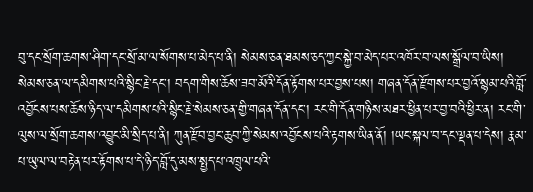བུ་དང་སྲོག་ཆགས་ཤིག་དང་སྲོ་མ་ལ་སོགས་པ་མེད་པ་ནི། སེམས་ཅན་ཐམས་ཅད་ཀྱང་སྐྱེ་བ་མེད་པར་འཁོར་བ་ལས་སྒྲོལ་བ་ཡིས། སེམས་ཅན་ལ་དམིགས་པའི་སྙིང་རྗེ་དང་། བདག་གིས་ཆོས་ཟབ་མོའི་དོན་རྟོགས་པར་བྱས་པས། གཞན་དོན་རྫོགས་པར་བྱའོ་སྙམ་པའི་བློ་འབྱོངས་པས་ཆོས་ཉིད་ལ་དམིགས་པའི་སྙིང་རྗེ་སེམས་ཅན་གྱི་གཞན་དོན་དང་། རང་གི་དོན་གཉིས་མཐར་ཕྱིན་པར་བྱ་བའི་ཕྱིར་ན། རང་གི་ལུས་ལ་སྲོག་ཆགས་འབྱུང་མི་སྲིད་པ་ནི། ཀུན་རྫོབ་བྱང་ཆུབ་ཀྱི་སེམས་འབྱོངས་པའི་རྟགས་ཡིན་ནོ། །ཡང་སྐལ་བ་དང་ལྡན་པ་དེས། རྣམ་པ་ཡུལ་ལ་བརྟེན་པར་རྟོགས་པ་དེ་ཉིད་བློ་དུ་མས་སྤྱད་པ་འཁྲུལ་པའི་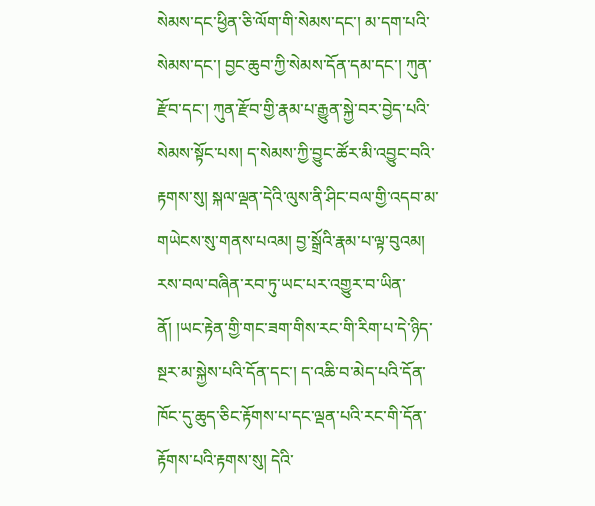སེམས་དང་ཕྱིན་ཅི་ལོག་གི་སེམས་དང་། མ་དག་པའི་སེམས་དང་། བྱང་ཆུབ་ཀྱི་སེམས་དོན་དམ་དང་། ཀུན་རྫོབ་དང་། ཀུན་རྫོབ་གྱི་རྣམ་པ་རྒྱུན་སྐྱེ་བར་བྱེད་པའི་སེམས་སྟོང་པས། ད་སེམས་ཀྱི་བྱུང་ཚོར་མི་འབྱུང་བའི་རྟགས་སུ། སྐལ་ལྡན་དེའི་ལུས་ནི་ཤིང་བལ་གྱི་འདབ་མ་གཡེངས་སུ་གནས་པའམ། བྱ་སྒྲོའི་རྣམ་པ་ལྟ་བུའམ། རས་བལ་བཞིན་རབ་ཏུ་ཡང་པར་འགྱུར་བ་ཡིན་ནོ། །ཡང་རྟེན་གྱི་གང་ཟག་གིས་རང་གི་རིག་པ་དེ་ཉིད་སྔར་མ་སྐྱེས་པའི་དོན་དང་། ད་འཆི་བ་མེད་པའི་དོན་ཁོང་དུ་ཆུད་ཅིང་རྟོགས་པ་དང་ལྡན་པའི་རང་གི་དོན་རྟོགས་པའི་རྟགས་སུ། དེའི་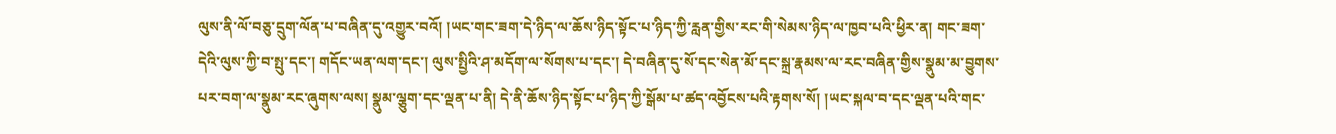ལུས་ནི་ལོ་བཅུ་དྲུག་ལོན་པ་བཞིན་དུ་འགྱུར་བའོ། །ཡང་གང་ཟག་དེ་ཉིད་ལ་ཆོས་ཉིད་སྟོང་པ་ཉིད་ཀྱི་རླན་གྱིས་རང་གི་སེམས་ཉིད་ལ་ཁྱབ་པའི་ཕྱིར་ན། གང་ཟག་དེའི་ལུས་ཀྱི་བ་སྤུ་དང་། གདོང་ཡན་ལག་དང་། ལུས་སྤྱིའི་ཤ་མདོག་ལ་སོགས་པ་དང་། དེ་བཞིན་དུ་སོ་དང་སེན་མོ་དང་སྐྲ་རྣམས་ལ་རང་བཞིན་གྱིས་སྣུམ་མ་བྱུགས་པར་བག་ལ་སྣུམ་རང་ཞུགས་ལས། སྣུམ་ལྕུག་དང་ལྡན་པ་ནི། དེ་ནི་ཆོས་ཉིད་སྟོང་པ་ཉིད་ཀྱི་སྒོམ་པ་ཚད་འབྱོངས་པའི་རྟགས་སོ། །ཡང་སྐལ་བ་དང་ལྡན་པའི་གང་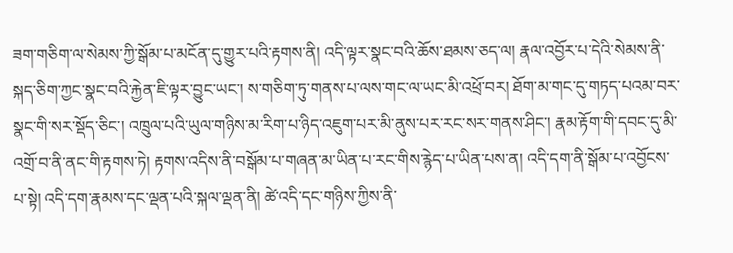ཟག་གཅིག་ལ་སེམས་ཀྱི་སྒོམ་པ་མངོན་དུ་གྱུར་པའི་རྟགས་ནི། འདི་ལྟར་སྣང་བའི་ཆོས་ཐམས་ཅད་ལ། རྣལ་འབྱོར་པ་དེའི་སེམས་ནི་སྐད་ཅིག་ཀྱང་སྣང་བའི་རྐྱེན་ཇི་ལྟར་བྱུང་ཡང་། ས་གཅིག་ཏུ་གནས་པ་ལས་གང་ལ་ཡང་མི་འཕྲོ་བར། ཐོག་མ་གང་དུ་གཏད་པའམ་བར་སྣང་གི་སར་སྡོད་ཅིང་། འཁྲུལ་པའི་ཡུལ་གཉིས་མ་རིག་པ་ཉིད་འཇུག་པར་མི་ནུས་པར་རང་སར་གནས་ཤིང་། རྣམ་རྟོག་གི་དབང་དུ་མི་འགྲོ་བ་ནི་ནང་གི་རྟགས་ཏེ། རྟགས་འདིས་ནི་བསྒོམ་པ་གཞན་མ་ཡིན་པ་རང་གིས་རྙེད་པ་ཡིན་པས་ན། འདི་དག་ནི་སྒོམ་པ་འབྱོངས་པ་སྟེ། འདི་དག་རྣམས་དང་ལྡན་པའི་སྐལ་ལྡན་ནི། ཚེ་འདི་དང་གཉིས་ཀྱིས་ནི་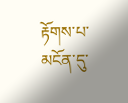རྟོགས་པ་མངོན་དུ་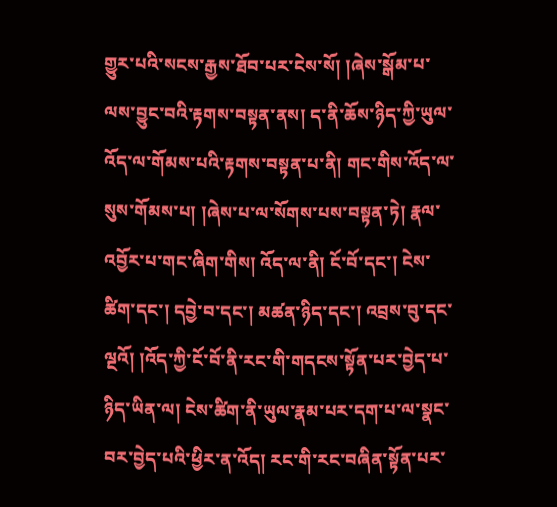གྱུར་པའི་སངས་རྒྱས་ཐོབ་པར་ངེས་སོ། །ཞེས་སྒོམ་པ་ལས་བྱུང་བའི་རྟགས་བསྟན་ནས། ད་ནི་ཆོས་ཉིད་ཀྱི་ཡུལ་འོད་ལ་གོམས་པའི་རྟགས་བསྟན་པ་ནི། གང་གིས་འོད་ལ་སུས་གོམས་པ། །ཞེས་པ་ལ་སོགས་པས་བསྟན་ཏེ། རྣལ་འབྱོར་པ་གང་ཞིག་གིས། འོད་ལ་ནི། ངོ་བོ་དང་། ངེས་ཚིག་དང་། དབྱེ་བ་དང་། མཚན་ཉིད་དང་། འབྲས་བུ་དང་ལྔའོ། །འོད་ཀྱི་ངོ་བོ་ནི་རང་གི་གདངས་སྟོན་པར་བྱེད་པ་ཉིད་ཡིན་ལ། ངེས་ཚིག་ནི་ཡུལ་རྣམ་པར་དག་པ་ལ་སྣང་བར་བྱེད་པའི་ཕྱིར་ན་འོད། རང་གི་རང་བཞིན་སྟོན་པར་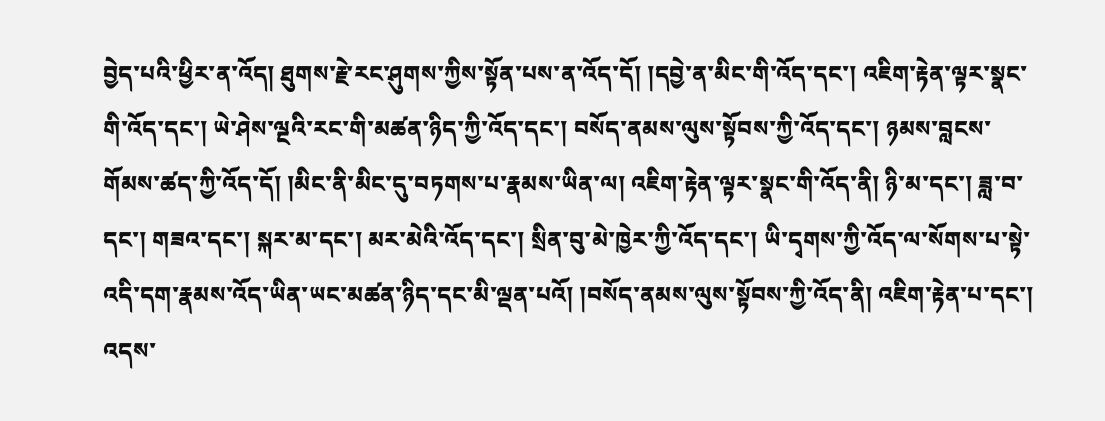བྱེད་པའི་ཕྱིར་ན་འོད། ཐུགས་རྗེ་རང་ཤུགས་ཀྱིས་སྟོན་པས་ན་འོད་དོ། །དབྱེ་ན་མིང་གི་འོད་དང་། འཇིག་རྟེན་ལྟར་སྣང་གི་འོད་དང་། ཡེ་ཤེས་ལྔའི་རང་གི་མཚན་ཉིད་ཀྱི་འོད་དང་། བསོད་ནམས་ལུས་སྟོབས་ཀྱི་འོད་དང་། ཉམས་བླངས་གོམས་ཚད་ཀྱི་འོད་དོ། །མིང་ནི་མིང་དུ་བཏགས་པ་རྣམས་ཡིན་ལ། འཇིག་རྟེན་ལྟར་སྣང་གི་འོད་ནི། ཉི་མ་དང་། ཟླ་བ་དང་། གཟའ་དང་། སྐར་མ་དང་། མར་མེའི་འོད་དང་། སྲིན་བུ་མེ་ཁྱེར་ཀྱི་འོད་དང་། ཡི་དྭགས་ཀྱི་འོད་ལ་སོགས་པ་སྟེ་འདི་དག་རྣམས་འོད་ཡིན་ཡང་མཚན་ཉིད་དང་མི་ལྡན་པའོ། །བསོད་ནམས་ལུས་སྟོབས་ཀྱི་འོད་ནི། འཇིག་རྟེན་པ་དང་། འདས་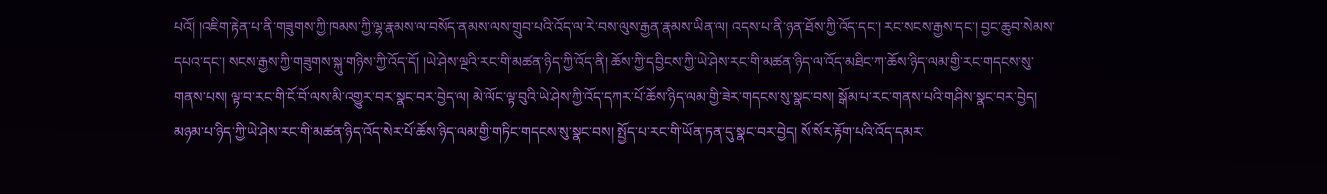པའོ། །འཇིག་རྟེན་པ་ནི་གཟུགས་ཀྱི་ཁམས་ཀྱི་ལྷ་རྣམས་ལ་བསོད་ནམས་ལས་གྲུབ་པའི་འོད་ལ་རེ་བས་ལུས་རྒྱན་རྣམས་ཡིན་ལ། འདས་པ་ནི་ཉན་ཐོས་ཀྱི་འོད་དང་། རང་སངས་རྒྱས་དང་། བྱང་ཆུབ་སེམས་དཔའ་དང་། སངས་རྒྱས་ཀྱི་གཟུགས་སྐུ་གཉིས་ཀྱི་འོད་དོ། །ཡེ་ཤེས་ལྔའི་རང་གི་མཚན་ཉིད་ཀྱི་འོད་ནི། ཆོས་ཀྱི་དབྱིངས་ཀྱི་ཡེ་ཤེས་རང་གི་མཚན་ཉིད་ལ་འོད་མཐིང་ཀ་ཆོས་ཉིད་ལམ་གྱི་རང་གདངས་སུ་གནས་པས། ལྟ་བ་རང་གི་ངོ་བོ་ལས་མི་འགྱུར་བར་སྣང་བར་བྱེད་ལ། མེ་ལོང་ལྟ་བུའི་ཡེ་ཤེས་ཀྱི་འོད་དཀར་པོ་ཆོས་ཉིད་ལམ་གྱི་ཟེར་གདངས་སུ་སྣང་བས། སྒོམ་པ་རང་གནས་པའི་གཤིས་སྣང་བར་བྱེད། མཉམ་པ་ཉིད་ཀྱི་ཡེ་ཤེས་རང་གི་མཚན་ཉིད་འོད་སེར་པོ་ཆོས་ཉིད་ལམ་གྱི་གཏིང་གདངས་སུ་སྣང་བས། སྤྱོད་པ་རང་གི་ཡོན་ཏན་དུ་སྣང་བར་བྱེད། སོ་སོར་རྟོག་པའི་འོད་དམར་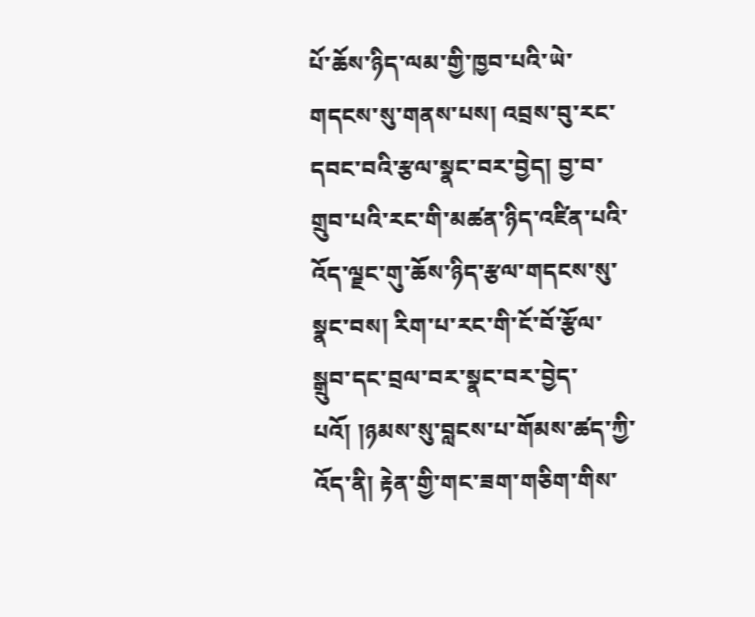པོ་ཆོས་ཉིད་ལམ་གྱི་ཁྱབ་པའི་ཡེ་གདངས་སུ་གནས་པས། འབྲས་བུ་རང་དབང་བའི་རྩལ་སྣང་བར་བྱེད། བྱ་བ་གྲུབ་པའི་རང་གི་མཚན་ཉིད་འཛིན་པའི་འོད་ལྗང་གུ་ཆོས་ཉིད་རྩལ་གདངས་སུ་སྣང་བས། རིག་པ་རང་གི་ངོ་བོ་རྩོལ་སྒྲུབ་དང་བྲལ་བར་སྣང་བར་བྱེད་པའོ། །ཉམས་སུ་བླངས་པ་གོམས་ཚད་ཀྱི་འོད་ནི། རྟེན་གྱི་གང་ཟག་གཅིག་གིས་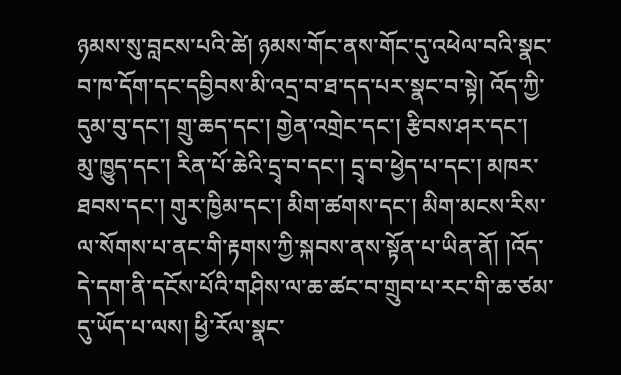ཉམས་སུ་བླངས་པའི་ཚེ། ཉམས་གོང་ནས་གོང་དུ་འཕེལ་བའི་སྣང་བ་ཁ་དོག་དང་དབྱིབས་མི་འདྲ་བ་ཐ་དད་པར་སྣང་བ་སྟེ། འོད་ཀྱི་དུམ་བུ་དང་། གྲུ་ཆད་དང་། གྱེན་འགྲེང་དང་། རྩིབས་ཤར་དང་། མུ་ཁྱུད་དང་། རིན་པོ་ཆེའི་དྲྭ་བ་དང་། དྲྭ་བ་ཕྱེད་པ་དང་། མཁར་ཐབས་དང་། གུར་ཁྱིམ་དང་། མིག་ཚགས་དང་། མིག་མངས་རིས་ལ་སོགས་པ་ནང་གི་རྟགས་ཀྱི་སྐབས་ནས་སྟོན་པ་ཡིན་ནོ། །འོད་དེ་དག་ནི་དངོས་པོའི་གཤིས་ལ་ཆ་ཚང་བ་གྲུབ་པ་རང་གི་ཆ་ཙམ་དུ་ཡོད་པ་ལས། ཕྱི་རོལ་སྣང་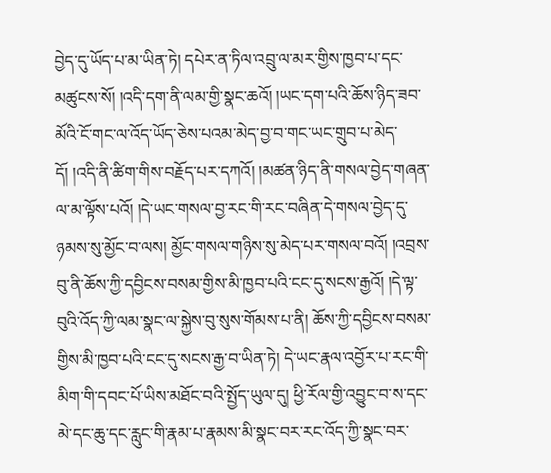བྱེད་དུ་ཡོད་པ་མ་ཡིན་ཏེ། དཔེར་ན་ཏིལ་འབྲུ་ལ་མར་གྱིས་ཁྱབ་པ་དང་མཚུངས་སོ། །འདི་དག་ནི་ལམ་གྱི་སྣང་ཆའོ། །ཡང་དག་པའི་ཆོས་ཉིད་ཟབ་མོའི་ངོ་གང་ལ་འོད་ཡོད་ཅེས་པའམ་མེད་བྱ་བ་གང་ཡང་གྲུབ་པ་མེད་དོ། །འདི་ནི་ཚིག་གིས་བརྗོད་པར་དཀའོ། །མཚན་ཉིད་ནི་གསལ་བྱེད་གཞན་ལ་མ་ལྟོས་པའོ། །དེ་ཡང་གསལ་བྱ་རང་གི་རང་བཞིན་དེ་གསལ་བྱེད་དུ་ཉམས་སུ་མྱོང་བ་ལས། མྱོང་གསལ་གཉིས་སུ་མེད་པར་གསལ་བའོ། །འབྲས་བུ་ནི་ཆོས་ཀྱི་དབྱིངས་བསམ་གྱིས་མི་ཁྱབ་པའི་ངང་དུ་སངས་རྒྱའོ། །དེ་ལྟ་བུའི་འོད་ཀྱི་ལམ་སྣང་ལ་སྐྱེས་བུ་སུས་གོམས་པ་ནི། ཆོས་ཀྱི་དབྱིངས་བསམ་གྱིས་མི་ཁྱབ་པའི་ངང་དུ་སངས་རྒྱ་བ་ཡིན་ཏེ། དེ་ཡང་རྣལ་འབྱོར་པ་རང་གི་མིག་གི་དབང་པོ་ཡིས་མཐོང་བའི་སྤྱོད་ཡུལ་དུ། ཕྱི་རོལ་གྱི་འབྱུང་བ་ས་དང་མེ་དང་ཆུ་དང་རླུང་གི་རྣམ་པ་རྣམས་མི་སྣང་བར་རང་འོད་ཀྱི་སྣང་བར་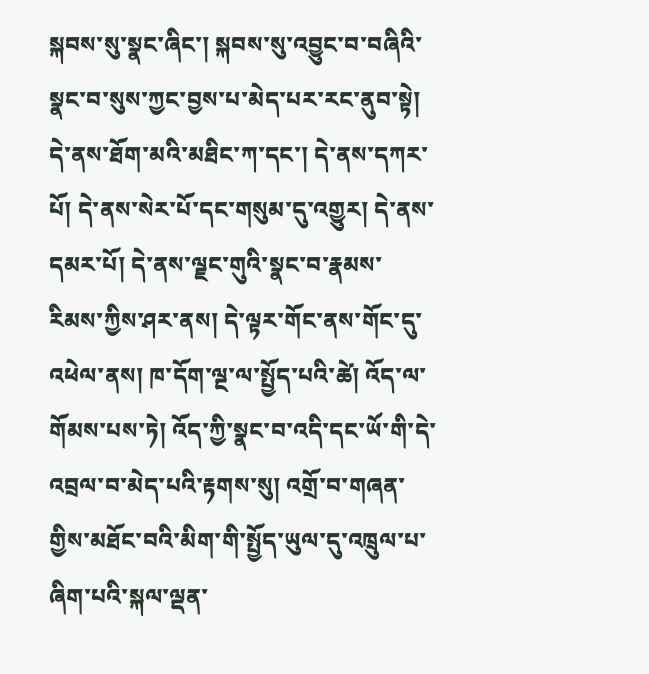སྐབས་སུ་སྣང་ཞིང་། སྐབས་སུ་འབྱུང་བ་བཞིའི་སྣང་བ་སུས་ཀྱང་བྱས་པ་མེད་པར་རང་ནུབ་སྟེ། དེ་ནས་ཐོག་མའི་མཐིང་ཀ་དང་། དེ་ནས་དཀར་པོ། དེ་ནས་སེར་པོ་དང་གསུམ་དུ་འགྱུར། དེ་ནས་དམར་པོ། དེ་ནས་ལྗང་གུའི་སྣང་བ་རྣམས་རིམས་ཀྱིས་ཤར་ནས། དེ་ལྟར་གོང་ནས་གོང་དུ་འཕེལ་ནས། ཁ་དོག་ལྔ་ལ་སྤྱོད་པའི་ཚེ། འོད་ལ་གོམས་པས་ཏེ། འོད་ཀྱི་སྣང་བ་འདི་དང་ཡོ་གི་དེ་འབྲལ་བ་མེད་པའི་རྟགས་སུ། འགྲོ་བ་གཞན་གྱིས་མཐོང་བའི་མིག་གི་སྤྱོད་ཡུལ་དུ་འཁྲུལ་པ་ཞིག་པའི་སྐལ་ལྡན་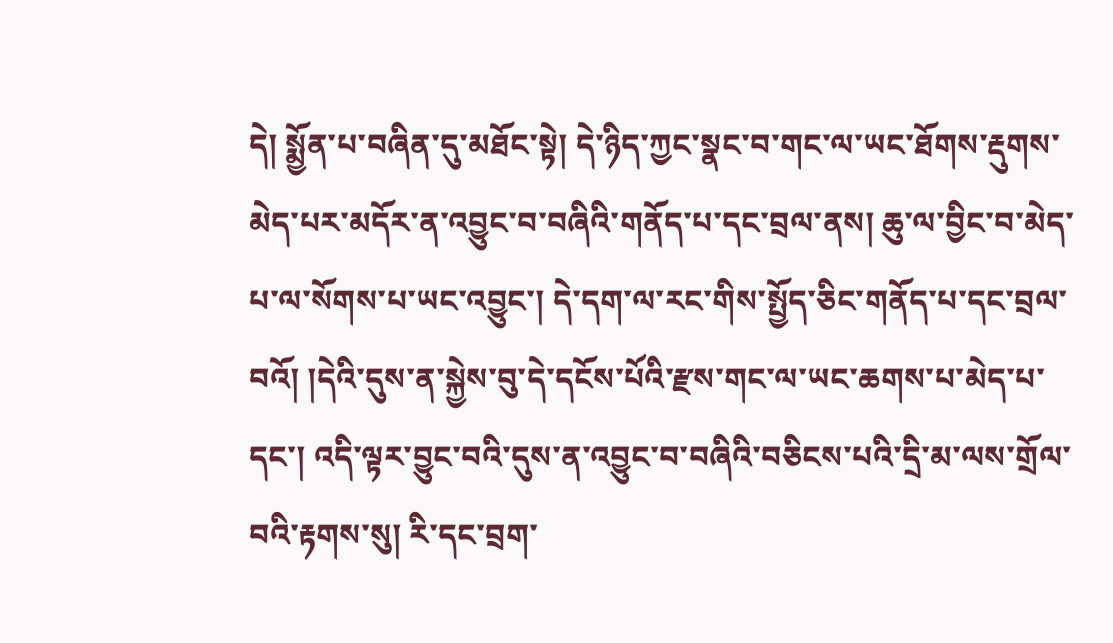དེ། སྨྱོན་པ་བཞིན་དུ་མཐོང་སྟེ། དེ་ཉིད་ཀྱང་སྣང་བ་གང་ལ་ཡང་ཐོགས་རྡུགས་མེད་པར་མདོར་ན་འབྱུང་བ་བཞིའི་གནོད་པ་དང་བྲལ་ནས། ཆུ་ལ་བྱིང་བ་མེད་པ་ལ་སོགས་པ་ཡང་འབྱུང་། དེ་དག་ལ་རང་གིས་སྤྱོད་ཅིང་གནོད་པ་དང་བྲལ་བའོ། །དེའི་དུས་ན་སྐྱེས་བུ་དེ་དངོས་པོའི་རྫས་གང་ལ་ཡང་ཆགས་པ་མེད་པ་དང་། འདི་ལྟར་བྱུང་བའི་དུས་ན་འབྱུང་བ་བཞིའི་བཅིངས་པའི་དྲི་མ་ལས་གྲོལ་བའི་རྟགས་སུ། རི་དང་བྲག་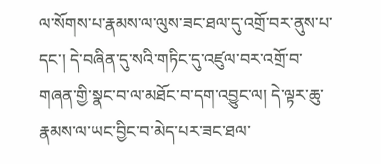ལ་སོགས་པ་རྣམས་ལ་ལུས་ཟང་ཐལ་དུ་འགྲོ་བར་ནུས་པ་དང་། དེ་བཞིན་དུ་སའི་གཏིང་དུ་འཛུལ་བར་འགྲོ་བ་གཞན་གྱི་སྣང་བ་ལ་མཐོང་བ་དག་འབྱུང་ལ། དེ་ལྟར་ཆུ་རྣམས་ལ་ཡང་བྱིང་བ་མེད་པར་ཟང་ཐལ་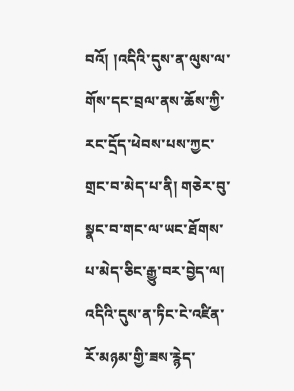བའོ། །འདིའི་དུས་ན་ལུས་ལ་གོས་དང་བྲལ་ནས་ཆོས་ཀྱི་རང་དྲོད་ཕེབས་པས་ཀྱང་གྲང་བ་མེད་པ་ནི། གཅེར་བུ་སྣང་བ་གང་ལ་ཡང་ཐོགས་པ་མེད་ཅིང་རྒྱུ་བར་བྱེད་ལ། འདིའི་དུས་ན་ཏིང་ངེ་འཛིན་རོ་མཉམ་གྱི་ཟས་རྙེད་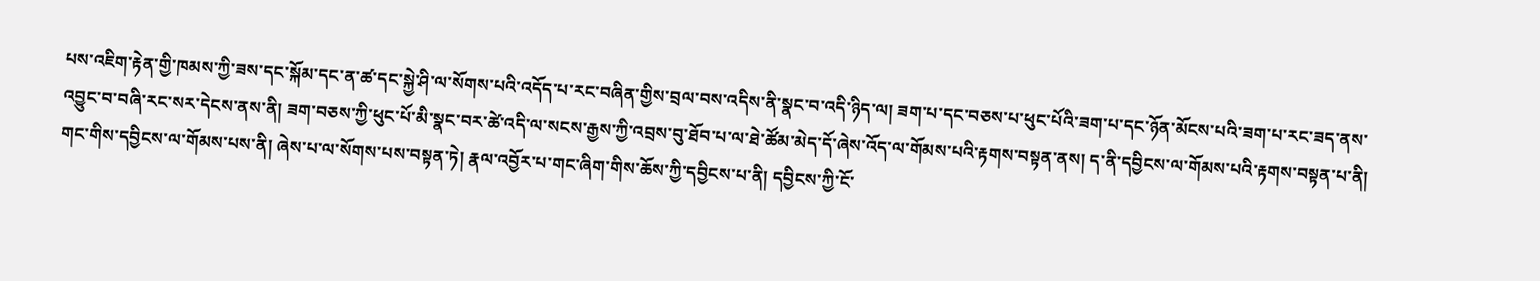པས་འཇིག་རྟེན་གྱི་ཁམས་ཀྱི་ཟས་དང་སྐོམ་དང་ན་ཚ་དང་སྐྱེ་ཤི་ལ་སོགས་པའི་འདོད་པ་རང་བཞིན་གྱིས་བྲལ་བས་འདིས་ནི་སྣང་བ་འདི་ཉིད་ལ། ཟག་པ་དང་བཅས་པ་ཕུང་པོའི་ཟག་པ་དང་ཉོན་མོངས་པའི་ཟག་པ་རང་ཟད་ནས་འབྱུང་བ་བཞི་རང་སར་དེངས་ནས་ནི། ཟག་བཅས་ཀྱི་ཕུང་པོ་མི་སྣང་བར་ཚེ་འདི་ལ་སངས་རྒྱས་ཀྱི་འབྲས་བུ་ཐོབ་པ་ལ་ཐེ་ཚོམ་མེད་དོ་ཞེས་འོད་ལ་གོམས་པའི་རྟགས་བསྟན་ནས། ད་ནི་དབྱིངས་ལ་གོམས་པའི་རྟགས་བསྟན་པ་ནི། གང་གིས་དབྱིངས་ལ་གོམས་པས་ནི། ཞེས་པ་ལ་སོགས་པས་བསྟན་ཏེ། རྣལ་འབྱོར་པ་གང་ཞིག་གིས་ཆོས་ཀྱི་དབྱིངས་པ་ནི། དབྱིངས་ཀྱི་ངོ་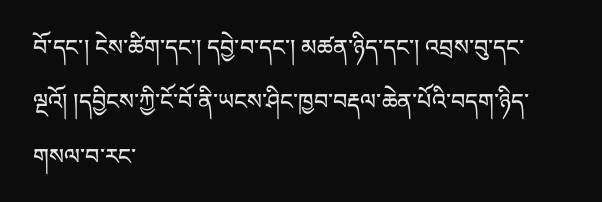བོ་དང་། ངེས་ཚིག་དང་། དབྱེ་བ་དང་། མཚན་ཉིད་དང་། འབྲས་བུ་དང་ལྔའོ། །དབྱིངས་ཀྱི་ངོ་བོ་ནི་ཡངས་ཤིང་ཁྱབ་བརྡལ་ཆེན་པོའི་བདག་ཉིད་གསལ་བ་རང་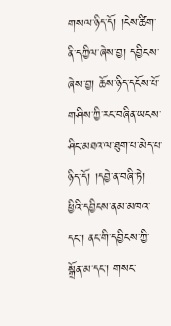གསལ་ཉིད་དོ། །ངེས་ཚིག་ནི་དཀྱིལ་ཞེས་བྱ། དབྱིངས་ཞེས་བྱ། ཆོས་ཉིད་དངོས་པོ་གཤིས་ཀྱི་རང་བཞིན་ཡངས་ཤིང་མཐའ་ལ་ཐུག་པ་མེད་པ་ཉིད་དོ། །དབྱེ་ན་བཞི་ཏེ། ཕྱིའི་དབྱིངས་ནམ་མཁའ་དང་། ནང་གི་དབྱིངས་ཀྱི་སྒྲོན་མ་དང་། གསང་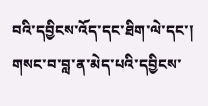བའི་དབྱིངས་འོད་དང་ཐིག་ལེ་དང་། གསང་བ་བླ་ན་མེད་པའི་དབྱིངས་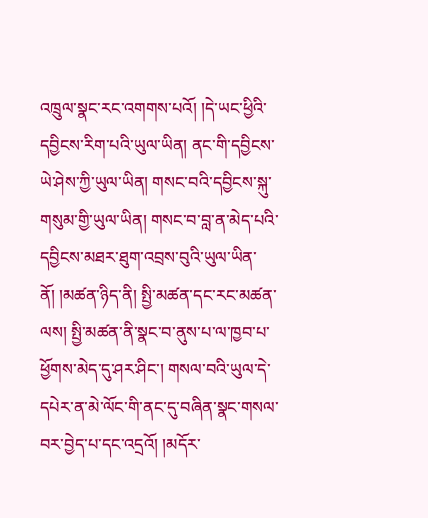འཁྲུལ་སྣང་རང་འགགས་པའོ། །དེ་ཡང་ཕྱིའི་དབྱིངས་རིག་པའི་ཡུལ་ཡིན། ནང་གི་དབྱིངས་ཡེ་ཤེས་ཀྱི་ཡུལ་ཡིན། གསང་བའི་དབྱིངས་སྐུ་གསུམ་གྱི་ཡུལ་ཡིན། གསང་བ་བླ་ན་མེད་པའི་དབྱིངས་མཐར་ཐུག་འབྲས་བུའི་ཡུལ་ཡིན་ནོ། །མཚན་ཉིད་ནི། སྤྱི་མཚན་དང་རང་མཚན་ལས། སྤྱི་མཚན་ནི་སྣང་བ་ནུས་པ་ལ་ཁྱབ་པ་ཕྱོགས་མེད་དུ་ཤར་ཤིང་། གསལ་བའི་ཡུལ་དེ་དཔེར་ན་མེ་ལོང་གི་ནང་དུ་བཞིན་སྣང་གསལ་བར་བྱེད་པ་དང་འདྲའོ། །མདོར་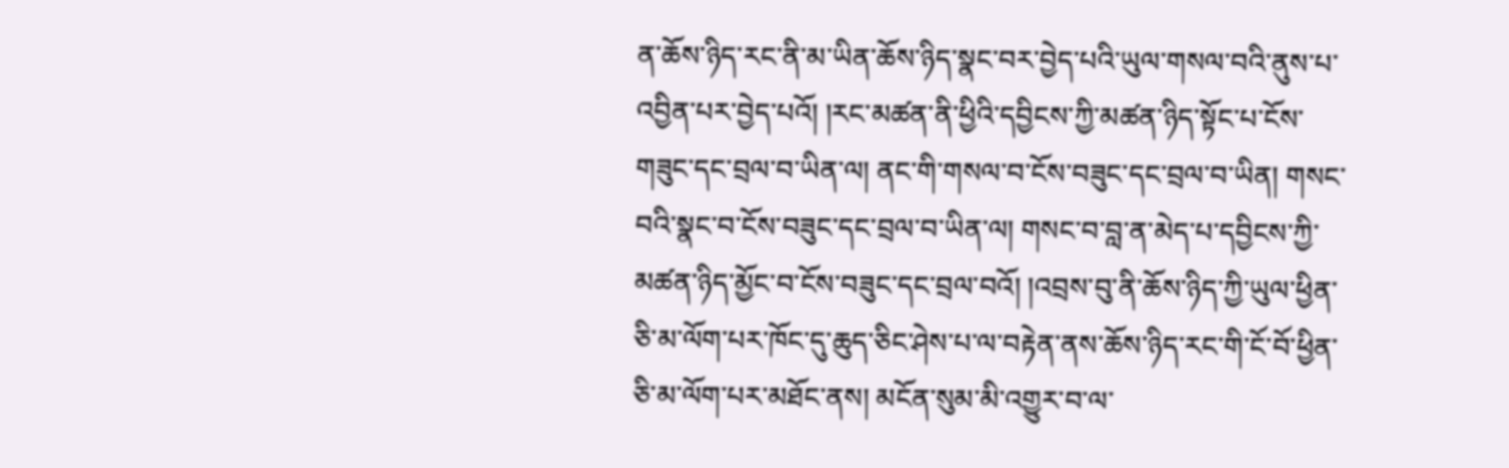ན་ཆོས་ཉིད་རང་ནི་མ་ཡིན་ཆོས་ཉིད་སྣང་བར་བྱེད་པའི་ཡུལ་གསལ་བའི་ནུས་པ་འབྱིན་པར་བྱེད་པའོ། །རང་མཚན་ནི་ཕྱིའི་དབྱིངས་ཀྱི་མཚན་ཉིད་སྟོང་པ་ངོས་གཟུང་དང་བྲལ་བ་ཡིན་ལ། ནང་གི་གསལ་བ་ངོས་བཟུང་དང་བྲལ་བ་ཡིན། གསང་བའི་སྣང་བ་ངོས་བཟུང་དང་བྲལ་བ་ཡིན་ལ། གསང་བ་བླ་ན་མེད་པ་དབྱིངས་ཀྱི་མཚན་ཉིད་མྱོང་བ་ངོས་བཟུང་དང་བྲལ་བའོ། །འབྲས་བུ་ནི་ཆོས་ཉིད་ཀྱི་ཡུལ་ཕྱིན་ཅི་མ་ལོག་པར་ཁོང་དུ་ཆུད་ཅིང་ཤེས་པ་ལ་བརྟེན་ནས་ཆོས་ཉིད་རང་གི་ངོ་བོ་ཕྱིན་ཅི་མ་ལོག་པར་མཐོང་ནས། མངོན་སུམ་མི་འགྱུར་བ་ལ་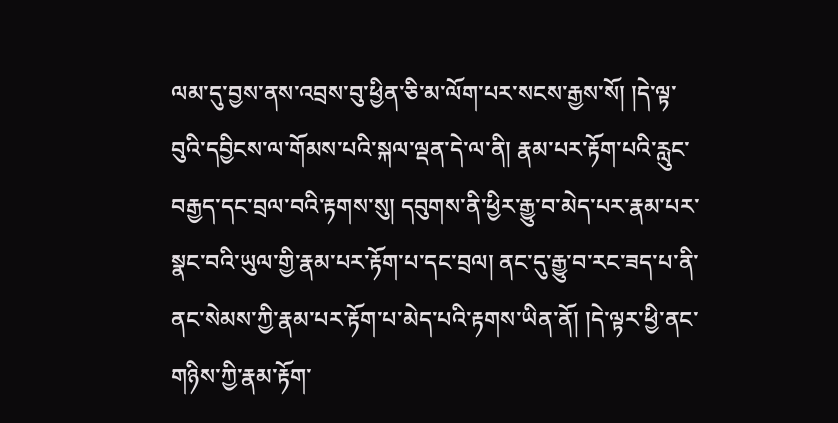ལམ་དུ་བྱས་ནས་འབྲས་བུ་ཕྱིན་ཅི་མ་ལོག་པར་སངས་རྒྱས་སོ། །དེ་ལྟ་བུའི་དབྱིངས་ལ་གོམས་པའི་སྐལ་ལྡན་དེ་ལ་ནི། རྣམ་པར་རྟོག་པའི་རླུང་བརྒྱད་དང་བྲལ་བའི་རྟགས་སུ། དབུགས་ནི་ཕྱིར་རྒྱུ་བ་མེད་པར་རྣམ་པར་སྣང་བའི་ཡུལ་གྱི་རྣམ་པར་རྟོག་པ་དང་བྲལ། ནང་དུ་རྒྱུ་བ་རང་ཟད་པ་ནི་ནང་སེམས་ཀྱི་རྣམ་པར་རྟོག་པ་མེད་པའི་རྟགས་ཡིན་ནོ། །དེ་ལྟར་ཕྱི་ནང་གཉིས་ཀྱི་རྣམ་རྟོག་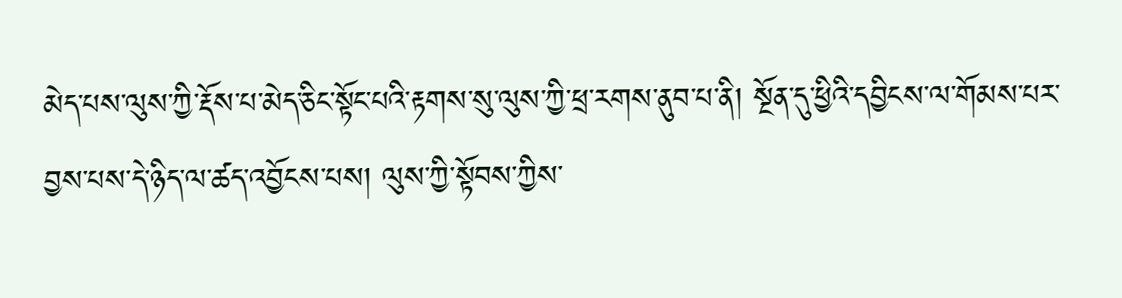མེད་པས་ལུས་ཀྱི་རྡོས་པ་མེད་ཅིང་སྟོང་པའི་རྟགས་སུ་ལུས་ཀྱི་ཕྲ་རགས་ནུབ་པ་ནི། སྔོན་དུ་ཕྱིའི་དབྱིངས་ལ་གོམས་པར་བྱས་པས་དེ་ཉིད་ལ་ཚད་འབྱོངས་པས། ལུས་ཀྱི་སྟོབས་ཀྱིས་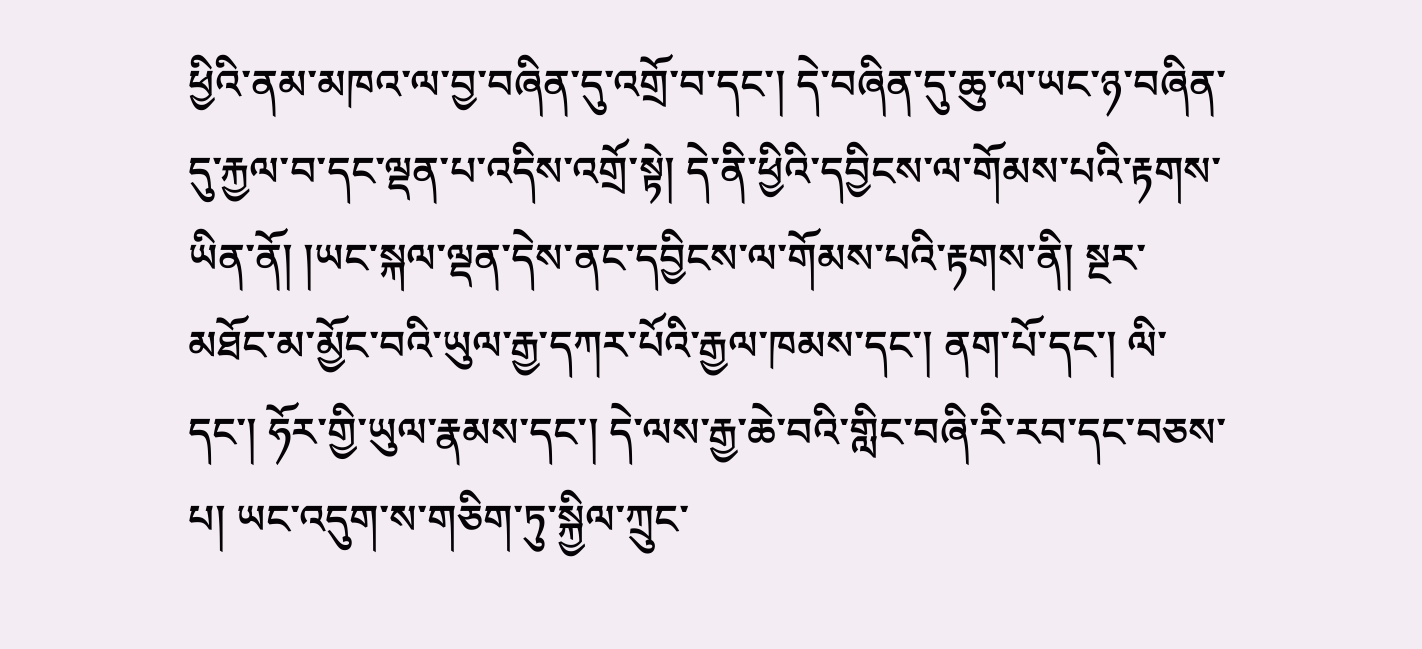ཕྱིའི་ནམ་མཁའ་ལ་བྱ་བཞིན་དུ་འགྲོ་བ་དང་། དེ་བཞིན་དུ་ཆུ་ལ་ཡང་ཉ་བཞིན་དུ་རྐྱལ་བ་དང་ལྡན་པ་འདིས་འགྲོ་སྟེ། དེ་ནི་ཕྱིའི་དབྱིངས་ལ་གོམས་པའི་རྟགས་ཡིན་ནོ། །ཡང་སྐལ་ལྡན་དེས་ནང་དབྱིངས་ལ་གོམས་པའི་རྟགས་ནི། སྔར་མཐོང་མ་མྱོང་བའི་ཡུལ་རྒྱ་དཀར་པོའི་རྒྱལ་ཁམས་དང་། ནག་པོ་དང་། ལི་དང་། ཧོར་གྱི་ཡུལ་རྣམས་དང་། དེ་ལས་རྒྱ་ཆེ་བའི་གླིང་བཞི་རི་རབ་དང་བཅས་པ། ཡང་འདུག་ས་གཅིག་ཏུ་སྐྱིལ་ཀྲུང་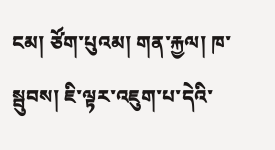ངམ། ཙོག་པུའམ། གན་རྐྱལ། ཁ་སྦུབས། ཇི་ལྟར་འཇུག་པ་དེའི་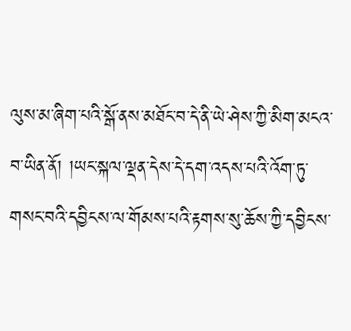ལུས་མ་ཞིག་པའི་སྒོ་ནས་མཐོང་བ་དེ་ནི་ཡེ་ཤེས་ཀྱི་མིག་མངའ་བ་ཡིན་ནོ། །ཡང་སྐལ་ལྡན་དེས་དེ་དག་འདས་པའི་འོག་ཏུ་གསང་བའི་དབྱིངས་ལ་གོམས་པའི་རྟགས་སུ་ཆོས་ཀྱི་དབྱིངས་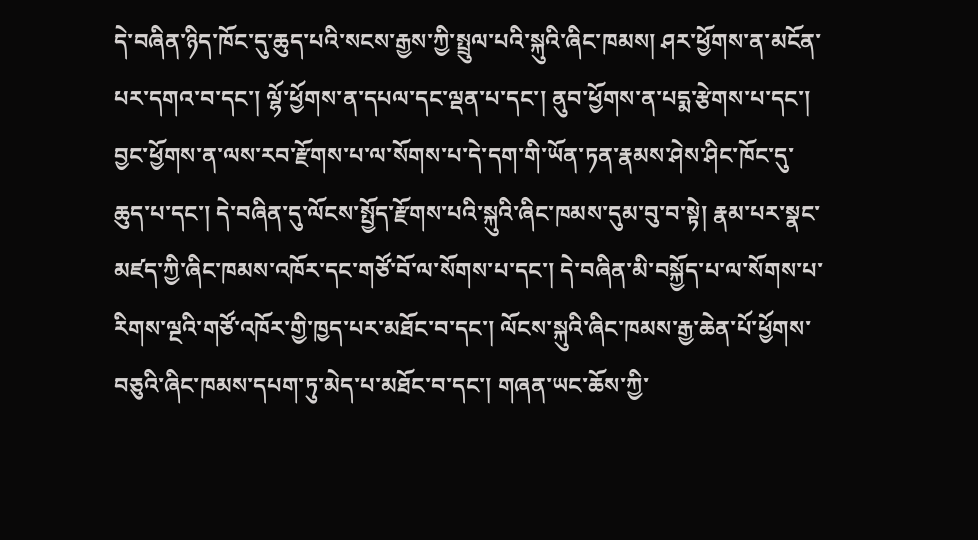དེ་བཞིན་ཉིད་ཁོང་དུ་ཆུད་པའི་སངས་རྒྱས་ཀྱི་སྤྲུལ་པའི་སྐུའི་ཞིང་ཁམས། ཤར་ཕྱོགས་ན་མངོན་པར་དགའ་བ་དང་། ལྷོ་ཕྱོགས་ན་དཔལ་དང་ལྡན་པ་དང་། ནུབ་ཕྱོགས་ན་པདྨ་རྩེགས་པ་དང་། བྱང་ཕྱོགས་ན་ལས་རབ་རྫོགས་པ་ལ་སོགས་པ་དེ་དག་གི་ཡོན་ཏན་རྣམས་ཤེས་ཤིང་ཁོང་དུ་ཆུད་པ་དང་། དེ་བཞིན་དུ་ལོངས་སྤྱོད་རྫོགས་པའི་སྐུའི་ཞིང་ཁམས་དུམ་བུ་བ་སྟེ། རྣམ་པར་སྣང་མཛད་ཀྱི་ཞིང་ཁམས་འཁོར་དང་གཙོ་བོ་ལ་སོགས་པ་དང་། དེ་བཞིན་མི་བསྐྱོད་པ་ལ་སོགས་པ་རིགས་ལྔའི་གཙོ་འཁོར་གྱི་ཁྱད་པར་མཐོང་བ་དང་། ལོངས་སྐུའི་ཞིང་ཁམས་རྒྱ་ཆེན་པོ་ཕྱོགས་བཅུའི་ཞིང་ཁམས་དཔག་ཏུ་མེད་པ་མཐོང་བ་དང་། གཞན་ཡང་ཆོས་ཀྱི་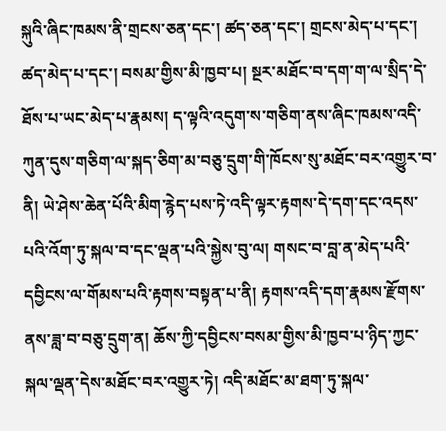སྐུའི་ཞིང་ཁམས་ནི་གྲངས་ཅན་དང་། ཚད་ཅན་དང་། གྲངས་མེད་པ་དང་། ཚད་མེད་པ་དང་། བསམ་གྱིས་མི་ཁྱབ་པ། སྔར་མཐོང་བ་དག་ག་ལ་སྲིད་དེ་ཐོས་པ་ཡང་མེད་པ་རྣམས། ད་ལྟའི་འདུག་ས་གཅིག་ནས་ཞིང་ཁམས་འདི་ཀུན་དུས་གཅིག་ལ་སྐད་ཅིག་མ་བཅུ་དྲུག་གི་ཁོངས་སུ་མཐོང་བར་འགྱུར་བ་ནི། ཡེ་ཤེས་ཆེན་པོའི་མིག་རྙེད་པས་ཏེ་འདི་ལྟར་རྟགས་དེ་དག་དང་འདས་པའི་འོག་ཏུ་སྐལ་བ་དང་ལྡན་པའི་སྐྱེས་བུ་ལ། གསང་བ་བླ་ན་མེད་པའི་དབྱིངས་ལ་གོམས་པའི་རྟགས་བསྟན་པ་ནི། རྟགས་འདི་དག་རྣམས་རྫོགས་ནས་ཟླ་བ་བཅུ་དྲུག་ན། ཆོས་ཀྱི་དབྱིངས་བསམ་གྱིས་མི་ཁྱབ་པ་ཉིད་ཀྱང་སྐལ་ལྡན་དེས་མཐོང་བར་འགྱུར་ཏེ། འདི་མཐོང་མ་ཐག་ཏུ་སྐལ་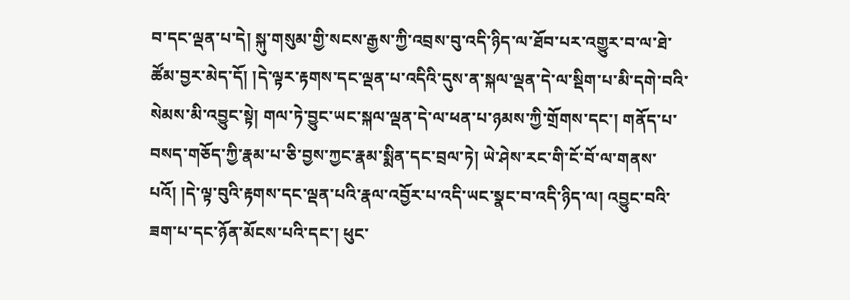བ་དང་ལྡན་པ་དེ། སྐུ་གསུམ་གྱི་སངས་རྒྱས་ཀྱི་འབྲས་བུ་འདི་ཉིད་ལ་ཐོབ་པར་འགྱུར་བ་ལ་ཐེ་ཚོམ་བྱར་མེད་དོ། །དེ་ལྟར་རྟགས་དང་ལྡན་པ་འདིའི་དུས་ན་སྐལ་ལྡན་དེ་ལ་སྡིག་པ་མི་དགེ་བའི་སེམས་མི་འབྱུང་སྟེ། གལ་ཏེ་བྱུང་ཡང་སྐལ་ལྡན་དེ་ལ་ཕན་པ་ཉམས་ཀྱི་གྲོགས་དང་། གནོད་པ་བསད་གཅོད་ཀྱི་རྣམ་པ་ཅི་བྱས་ཀྱང་རྣམ་སྨིན་དང་བྲལ་ཏེ། ཡེ་ཤེས་རང་གི་ངོ་བོ་ལ་གནས་པའོ། །དེ་ལྟ་བུའི་རྟགས་དང་ལྡན་པའི་རྣལ་འབྱོར་པ་འདི་ཡང་སྣང་བ་འདི་ཉིད་ལ། འབྱུང་བའི་ཟག་པ་དང་ཉོན་མོངས་པའི་དང་། ཕུང་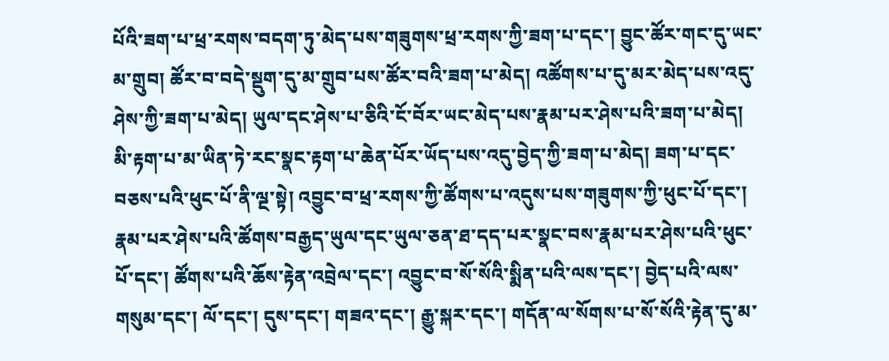པོའི་ཟག་པ་ཕྲ་རགས་བདག་ཏུ་མེད་པས་གཟུགས་ཕྲ་རགས་ཀྱི་ཟག་པ་དང་། བྱུང་ཚོར་གང་དུ་ཡང་མ་གྲུབ། ཚོར་བ་བདེ་སྡུག་དུ་མ་གྲུབ་པས་ཚོར་བའི་ཟག་པ་མེད། འཚོགས་པ་དུ་མར་མེད་པས་འདུ་ཤེས་ཀྱི་ཟག་པ་མེད། ཡུལ་དང་ཤེས་པ་ཅིའི་ངོ་བོར་ཡང་མེད་པས་རྣམ་པར་ཤེས་པའི་ཟག་པ་མེད། མི་རྟག་པ་མ་ཡིན་ཏེ་རང་སྣང་རྟག་པ་ཆེན་པོར་ཡོད་པས་འདུ་བྱེད་ཀྱི་ཟག་པ་མེད། ཟག་པ་དང་བཅས་པའི་ཕུང་པོ་ནི་ལྔ་སྟེ། འབྱུང་བ་ཕྲ་རགས་ཀྱི་ཚོགས་པ་འདུས་པས་གཟུགས་ཀྱི་ཕུང་པོ་དང་། རྣམ་པར་ཤེས་པའི་ཚོགས་བརྒྱད་ཡུལ་དང་ཡུལ་ཅན་ཐ་དད་པར་སྣང་བས་རྣམ་པར་ཤེས་པའི་ཕུང་པོ་དང་། ཚོགས་པའི་ཆོས་རྟེན་འབྲེལ་དང་། འབྱུང་བ་སོ་སོའི་སྨིན་པའི་ལས་དང་། བྱེད་པའི་ལས་གསུམ་དང་། ལོ་དང་། དུས་དང་། གཟའ་དང་། རྒྱུ་སྐར་དང་། གདོན་ལ་སོགས་པ་སོ་སོའི་རྟེན་དུ་མ་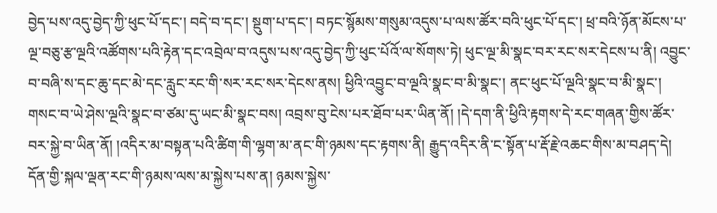བྱེད་པས་འདུ་བྱེད་ཀྱི་ཕུང་པོ་དང་། བདེ་བ་དང་། སྡུག་པ་དང་། བཏང་སྙོམས་གསུམ་འདུས་པ་ལས་ཚོར་བའི་ཕུང་པོ་དང་། ཕྲ་བའི་ཉོན་མོངས་པ་ལྔ་བཅུ་རྩ་ལྔའི་འཚོགས་པའི་རྟེན་དང་འབྲེལ་བ་འདུས་པས་འདུ་བྱེད་ཀྱི་ཕུང་པོའོ་ལ་སོགས་ཏེ། ཕུང་ལྔ་མི་སྣང་བར་རང་སར་དེངས་པ་ནི། འབྱུང་བ་བཞི་ས་དང་ཆུ་དང་མེ་དང་རླུང་རང་གི་སར་རང་སར་དེངས་ནས། ཕྱིའི་འབྱུང་བ་ལྔའི་སྣང་བ་མི་སྣང་། ནང་ཕུང་པོ་ལྔའི་སྣང་བ་མི་སྣང་། གསང་བ་ཡེ་ཤེས་ལྔའི་སྣང་བ་ཙམ་དུ་ཡང་མི་སྣང་བས། འབྲས་བུ་ངེས་པར་ཐོབ་པར་ཡིན་ནོ། །དེ་དག་ནི་ཕྱིའི་རྟགས་དེ་རང་གཞན་གྱིས་ཚོར་བར་སྐྱེ་བ་ཡིན་ནོ། །འདིར་མ་བསྟན་པའི་ཚིག་གི་ལྷག་མ་ནང་གི་ཉམས་དང་རྟགས་ནི། རྒྱུད་འདིར་ནི་ང་སྟོན་པ་རྡོ་རྗེ་འཆང་གིས་མ་བཤད་དེ། དོན་གྱི་སྐལ་ལྡན་རང་གི་ཉམས་ལས་མ་སྐྱེས་པས་ན། ཉམས་སྐྱེས་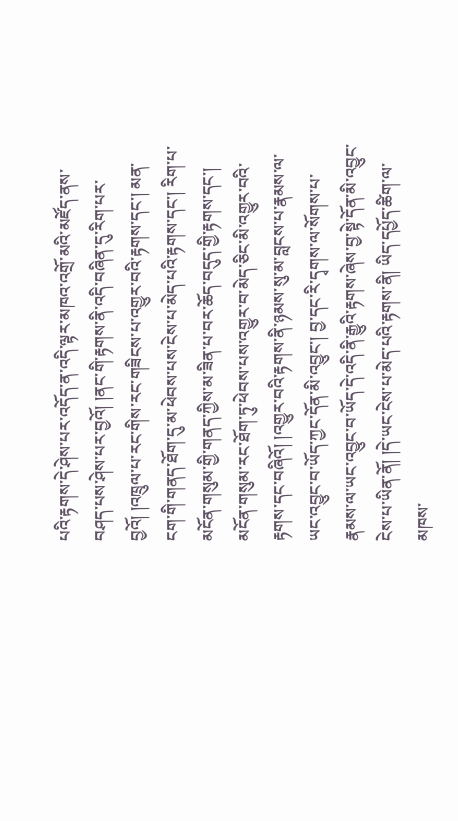པའི་རྟགས་དེ་ཤེས་པར་འདོད་ན་འདི་ལྟར་མཁའ་འགྲོ་མའི་མཛོད་ནས་བཤད་པས་ཤེས་པར་བྱའོ། །ནང་གི་རྟགས་ནི་འདི་བཞིན་དུ་རིག་པར་བྱའོ། །འཁྲུལ་པ་རང་གིས་རང་གཟིངས་པ་འགྱུར་བའི་རྟགས་དང་། མན་ངག་གི་གནད་ཐོག་དུ་མ་ཕེབས་པས་ངེས་པ་མེད་པའི་རྟགས་དང་། རིག་པ་མངོན་གསུམ་གྱི་གནད་ཀྱིས་མ་ཟིན་པ་བར་ཆོད་བདུད་གྱི་རྟགས་དང་། མངོན་གསུམ་རང་ཐོག་ཏུ་ཕེབས་པས་འགྱུར་བ་མེད་ཅིང་མི་འགྱུར་བའི་རྟགས་དང་བཞིའོ། །འགྱུར་བའི་རྟགས་ནི་ཉམས་སུ་མ་བླངས་པ་རྣམས་ལ་ཡང་འབྱུང་བ་ཡོད་ཀྱང་དོན་མི་འབྱུང་། བྱ་དང་རི་དྭགས་ལ་སོགས་པ་རྣམས་ལ་ཡང་འབྱུང་བ་ཡོད་དེ་འདི་ནི་རྒྱུའི་རྟགས་ཞེས་བྱ་སྟེ་དོན་མི་འབྱུང་ངེས་པ་ཡིན་ནོ། །དེ་ཡང་ངེས་པ་མེད་པའི་རྟགས་ནི། ཡིད་དཔྱོད་ཚིག་ལ་མཁས་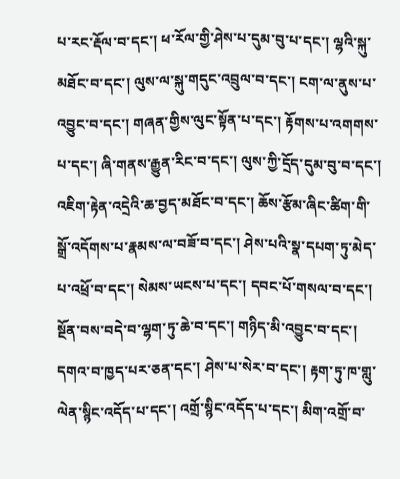པ་རང་རྡོལ་བ་དང་། ཕ་རོལ་གྱི་ཤེས་པ་དུམ་བུ་པ་དང་། ལྷའི་སྐུ་མཐོང་བ་དང་། ལུས་ལ་སྐུ་གདུང་འབྲུལ་བ་དང་། ངག་ལ་ནུས་པ་འབྱུང་བ་དང་། གཞན་གྱིས་ལུང་སྟོན་པ་དང་། རྟོགས་པ་འགགས་པ་དང་། ཞི་གནས་རྒྱུན་རིང་བ་དང་། ལུས་ཀྱི་དྲོད་དུམ་བུ་བ་དང་། འཇིག་རྟེན་འདྲེའི་ཆ་བྱད་མཐོང་བ་དང་། ཆོས་རྩོམ་ཞིང་ཚིག་གི་སྒྲོ་འདོགས་པ་རྣམས་ལ་བཟོ་བ་དང་། ཤེས་པའི་སྣ་དཔག་ཏུ་མེད་པ་འཕྲོ་བ་དང་། སེམས་ཡངས་པ་དང་། དབང་པོ་གསལ་བ་དང་། སྔོན་བས་བདེ་བ་ལྷག་ཏུ་ཆེ་བ་དང་། གཉིད་མི་འབྱུང་བ་དང་། དགའ་བ་ཁྱད་པར་ཅན་དང་། ཤེས་པ་སེར་བ་དང་། རྟག་ཏུ་ཁ་གླུ་ལེན་སྙིང་འདོད་པ་དང་། འགྲོ་སྙིང་འདོད་པ་དང་། མིག་འགྲོ་བ་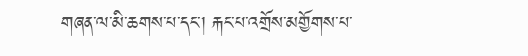གཞན་ལ་མི་ཆགས་པ་དང་། རྐང་པ་འགྲོས་མགྱོགས་པ་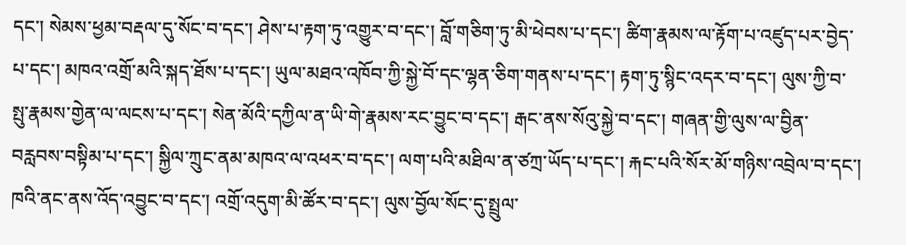དང་། སེམས་ཕྱམ་བརྡལ་དུ་སོང་བ་དང་། ཤེས་པ་རྟག་ཏུ་འགྱུར་བ་དང་། བློ་གཅིག་ཏུ་མི་ཕེབས་པ་དང་། ཚིག་རྣམས་ལ་རྟོག་པ་འཛུད་པར་བྱེད་པ་དང་། མཁའ་འགྲོ་མའི་སྐད་ཐོས་པ་དང་། ཡུལ་མཐའ་འཁོབ་ཀྱི་སྐྱེ་བོ་དང་ལྷན་ཅིག་གནས་པ་དང་། རྟག་ཏུ་སྙིང་འདར་བ་དང་། ལུས་ཀྱི་བ་སྤུ་རྣམས་གྱེན་ལ་ལངས་པ་དང་། སེན་མོའི་དཀྱིལ་ན་ཡི་གེ་རྣམས་རང་བྱུང་བ་དང་། རྒང་ནས་སོའུ་སྐྱེ་བ་དང་། གཞན་གྱི་ལུས་ལ་བྱིན་བརླབས་བསྟིམ་པ་དང་། སྐྱིལ་ཀྲུང་ནམ་མཁའ་ལ་འཕར་བ་དང་། ལག་པའི་མཐིལ་ན་ཙཀྲ་ཡོད་པ་དང་། རྐང་པའི་སོར་མོ་གཉིས་འབྲེལ་བ་དང་། ཁའི་ནང་ནས་འོད་འབྱུང་བ་དང་། འགྲོ་འདུག་མི་ཚོར་བ་དང་། ལུས་བྱོལ་སོང་དུ་སྤྲུལ་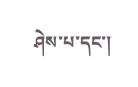ཤེས་པ་དང་།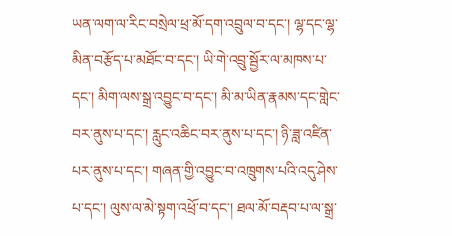ཡན་ལག་ལ་རིང་བསྲེལ་ཕྲ་མོ་དག་འབྲུལ་བ་དང་། ལྷ་དང་ལྷ་མིན་བརྩོད་པ་མཐོང་བ་དང་། ཡི་གེ་འབྲུ་སྦྱོར་ལ་མཁས་པ་དང་། མིག་ལས་སྒྲ་འབྱུང་བ་དང་། མི་མ་ཡིན་རྣམས་དང་གླེང་བར་ནུས་པ་དང་། རླུང་འཆིང་བར་ནུས་པ་དང་། ཉི་ཟླ་འཛིན་པར་ནུས་པ་དང་། གཞན་གྱི་འབྱུང་བ་འཁྲུགས་པའི་འདུ་ཤེས་པ་དང་། ལུས་ལ་མེ་སྟག་འཕྲོ་བ་དང་། ཐལ་མོ་བརྡབ་པ་ལ་སྒྲ་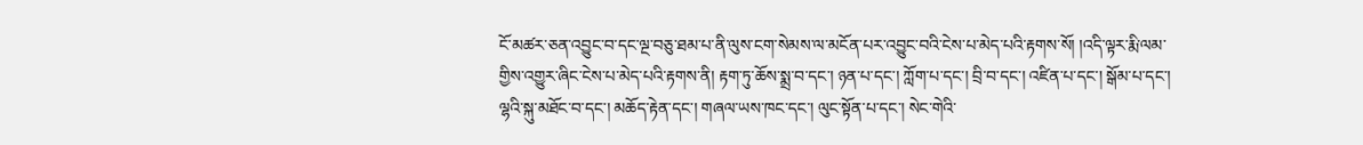ངོ་མཚར་ཅན་འབྱུང་བ་དང་ལྔ་བཅུ་ཐམ་པ་ནི་ལུས་ངག་སེམས་ལ་མངོན་པར་འབྱུང་བའི་ངེས་པ་མེད་པའི་རྟགས་སོ། །འདི་ལྟར་རྨི་ལམ་གྱིས་འགྱུར་ཞིང་ངེས་པ་མེད་པའི་རྟགས་ནི། རྟག་ཏུ་ཆོས་སྨྲ་བ་དང་། ཉན་པ་དང་། ཀློག་པ་དང་། བྲི་བ་དང་། འཛིན་པ་དང་། སྒོམ་པ་དང་། ལྷའི་སྐུ་མཐོང་བ་དང་། མཆོད་རྟེན་དང་། གཞལ་ཡས་ཁང་དང་། ལུང་སྟོན་པ་དང་། སེང་གེའི་